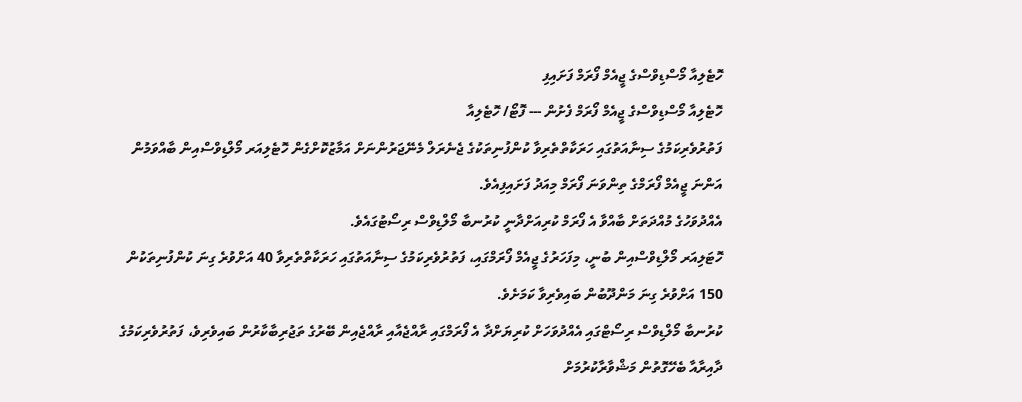ހޮޓެލިއާ މޯސްޑިވްސްގެ ޖީއެމް ފޯރަމް ފަށައިފި
ހޮޓެލިއާ މޯސްޑިވްސްގެ ޖީއެމް ފޯރަމް ފެށުން --- ފޮޓޯ/ ހޮޓެލިއާ
ފަތުރުވެރިކަމުގެ ސިނާއަތުގައި ހަރަކާތްތެރިވާ ކުންފުނިތަކުގެ ޖެނެރަލް މެނޭޖަރުންނަށް އަމާޒުކޮށްގެން ހޮޓެލިއަރ މޯލްޑިވްސްއިން ބާއްވަމުން އަންނަ ޖީއެމް ފޯރަމްގެ ތިންވަނަ ފޯރަމް މިއަދު ފަށައިފިއެވެ.
އެއްދުވަހުގެ މުއްދަތަށް ބާއްވާ އެ ފޯރަމް ކުރިއަށްދާނީ ކުރުނބާ މޯލްޑިވްސް ރިސޯޓުގައެވެ.
ހޮޓަލިއަރ މޯލްޑިވްސްއިން ބުނީ، މިފަހަރުގެ ޖީއެމް ފޯރަމްގައި، ފަތުރުވެރިކަމުގެ ސިނާއަތުގައި ހަރަކާތްތެރިވާ 40 އަށްވުރެ ގިނަ ކުންފުނިތަކުން 150 އަށްވުރެ ގިނަ މަންދޫބުން ބައިވެރިވާ ކަމަށެވެ.
ކުރުނބާ މޯލްޑިވްސް ރިސޯޓްގައި އެއްދުވަހަށް ކުރިޔަށްދާ އެ ފޯރަމްގައި ރާއްޖެއާއި ރާއްޖެއިން ބޭރުގެ ތަޖުރިބާކާރުން ބައިވެރިވެ، ފަތުރުވެރިކަމުގެ ދާއިރާއާ ބެހޭގޮތުން މަޝްވާރާކުރުމަށް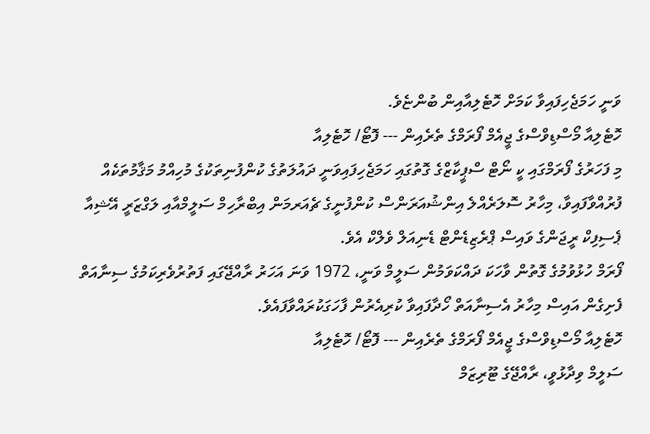ވަނީ ހަމަޖެހިފައިވާ ކަމަށް ހޮޓެލިއާއިން ބުންޏެވެ.
ހޮޓެލިއާ މޯސްޑިވްސްގެ ޖީއެމް ފޯރަމްގެ ތެރެއިން --- ފޮޓޯ/ ހޮޓެލިއާ
މި ފަހަރުގެ ފޯރަމްގައި ކީ ނޯޓް ސްޕީކާޒްގެ ގޮތުގައި ހަމަޖެހިފައިވަނީ ދައުލަތުގެ ކުންފުނިތަކުގެ މުހިއްމު މަޤާމުތަކެއް ފުރުއްވާފައިވާ، މިހާރު ސޮލަރެއްލެ އިންޝުއަރަންސް ކުންފުނީގެ ޗެއަރމަން އިބްރާހިމް ސަލީމްއާއި ލަގްޒަރީ އޭޝިއާ ޕެސިފިކް ރީޖަންގެ ވައިސް ޕްރެޒިޑެންޓް ޑެނިއަލް ވެލްކް އެވެ.
ފޯރަމް ހުޅުވުމުގެ ގޮތުން ވާހަކަ ދައްކަވަމުން ސަލީމް ވަނީ، 1972 ވަނަ އަހަރު ރާއްޖޭގައި ފަތުރުވެރިކަމުގެ ސިނާއަތް ފެށިގެން އައިސް މިހާރު އެސިނާއަތް ހޯދާފައިވާ ކުރިއެރުން ފާހަގަކުރައްވާފައެވެ.
ހޮޓެލިއާ މޯސްޑިވްސްގެ ޖީއެމް ފޯރަމްގެ ތެރެއިން --- ފޮޓޯ/ ހޮޓެލިއާ
ސަލީމް ވިދާޅުވީ، ރާއްޖޭގެ ޓޫރިޒަމް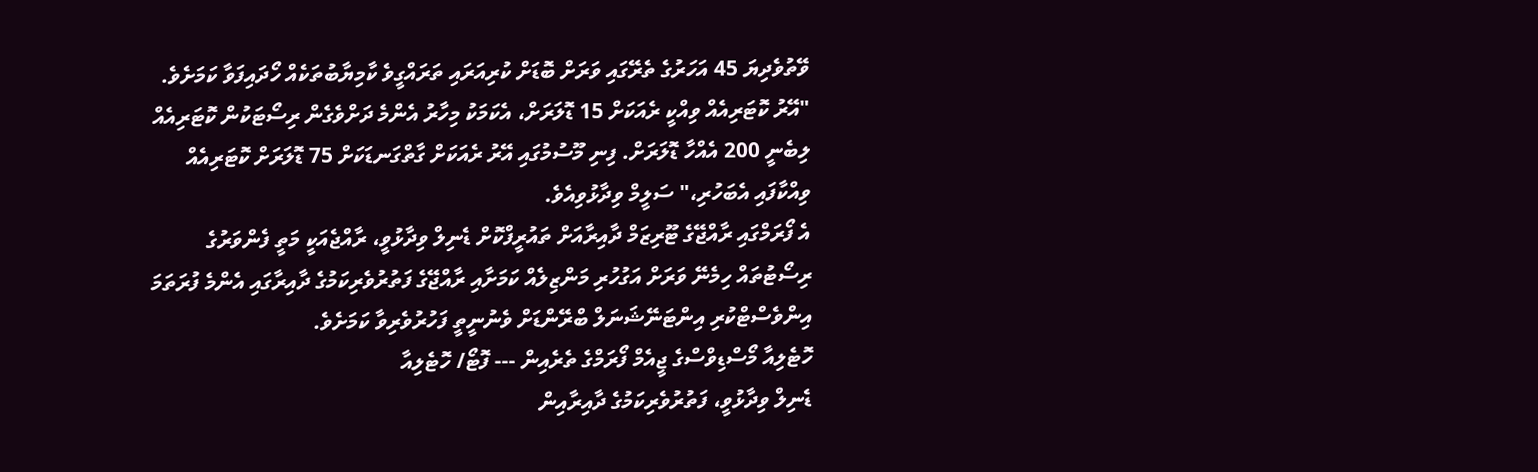ވޭތުވެދިޔަ 45 އަހަރުގެ ތެރޭގައި ވަރަށް ބޮޑަށް ކުރިއަރައި ތަރައްގީވެ ކާމިޔާބުތަކެއް ހޯދައިފަވާ ކަމަށެވެ.
"އޭރު ކޮޓަރިއެއް ވިއްކީ ރެއަކަށް 15 ޑޮލަރަށް، އެކަމަކު މިހާރު އެންމެ ދަށްވެގެން ރިސޯޓަކުން ކޮޓަރިއެއް ލިބެނީ 200 އެއްހާ ޑޮލަރަށް. ފިނި މޫސުމުގައި އޭރު ރެއަކަށް ގާތްގަނޑަކަށް 75 ޑޮލަރަށް ކޮޓަރިއެއް ވިއްކާފައި އެބަހުރި،" ސަލީމް ވިދާޅުވިއެވެ.
އެ ފޯރަމްގައި ރާއްޖޭގެ ޓޫރިޒަމް ދާއިރާއަށް ތައުރީފްކޮށް ޑެނިލް ވިދާޅުވީ، ރާއްޖެއަކީ މަތީ ފެންވަރުގެ ރިސޯޓުތައް ހިމެނޭ ވަރަށް އަގުހުރި މަންޒިލެއް ކަމަށާއި ރާއްޖޭގެ ފަތުރުވެރިކަމުގެ ދާއިރާގައި އެންމެ ފުރަތަމަ އިންވެސްޓްކުރި އިންޓަނޭޝަނަލް ބްރޭންޑަށް ވެނުނީތީ ފަހުރުވެރިވާ ކަމަށެވެ.
ހޮޓެލިއާ މޯސްޑިވްސްގެ ޖީއެމް ފޯރަމްގެ ތެރެއިން --- ފޮޓޯ/ ހޮޓެލިއާ
ޑެނިލް ވިދާޅުވީ، ފަތުރުވެރިކަމުގެ ދާއިރާއިން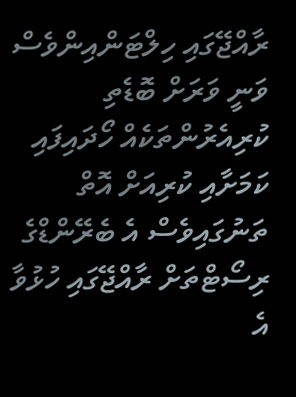ރާއްޖޭގައި ހިލްޓަންއިންވެސް ވަނީ ވަރަށް ބޮޑެތި ކުރިއެރުންތަކެއް ހޯދައިފައި ކަމަށާއި ކުރިއަށް އޮތް ތަނުގައިވެސް އެ ބެރޭންޑްގެ ރިސޯޓްތަށް ރާއްޖޭގައި ހުޅުވާ އެ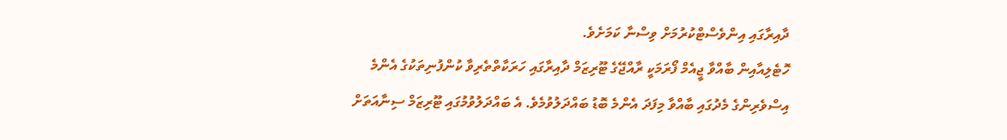ދާއިރާގައި އިންވެސްޓްކުރުމަށް ވިސްނާ ކަމަށެވެ.
ހޮޓެލިއާއިން ބާއްވާ ޖީއެމް ފޯރަމަކީ ރާއްޖޭގެ ޓޫރިޒަމް ދާއިރާގައި ހަރަކާތްތެރިވާ ކުންފުނިތަކުގެ އެންމެ އިސްވެރިންގެ މެދުގައި ބާއްވާ މިފަދަ އެންމެ ބޮޑު ބައްދަލުވުމެވެ. އެ ބައްދަލުވުމުގައި ޓޫރިޒަމް ސިނާއަތަށް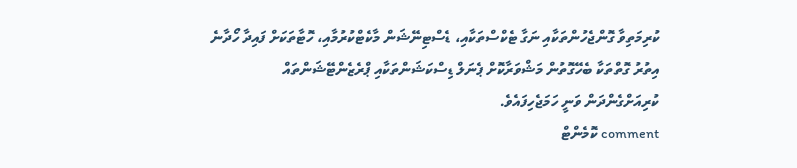ކުރިމަތިވާ ގޮންޖެހުންތަކާއި ނަގާ ޓެކްސްތަކާއި، ޑެސްޓިނޭޝަން މާކެޓްކުރުމާއި، ހޮޓާތަކަށް ފައިދާ ހޯދާނެ އިތުރު ގޮތްތަކާ ބެހޭގޮތުން މަޝްވަރާކޮށް ޕެނަލް ޑިސްކަޝަންތަކާއި ޕްރެޒެންޓޭޝަންތައް ކުރިއަށްގެންދަން ވަނީ ހަމަޖެހިފައެވެ.
comment ކޮމެންޓް